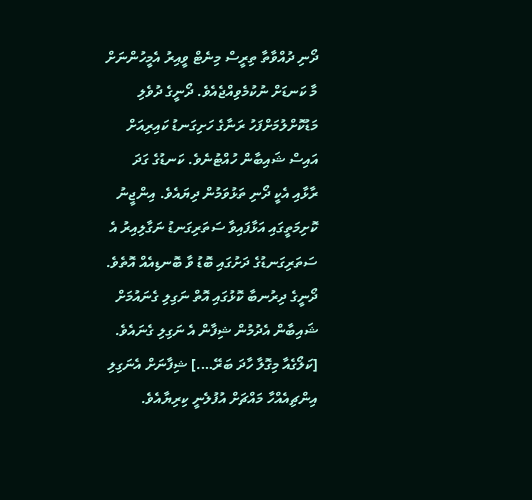ދޯނި ދުއްވާތާ ތިރީސް މިނެޓް ވީއިރު އެމީހުންނަށް މާ ކަނޑަށް ނުކުމެވިއްޖެއެވެ. ދޯނީގެ ދުވެލި މަޑުކޮށްލުމަށްފަހު ރަނާގެ ހަށިގަނޑު ކައިރިއަށް އައިސް ޝައިބާން ހުއްޓުނެވެ. ކަނޑުގެ ގަދަ ރާޅާއި އެކީ ދޯނި ތަޅުވަމުން ދިޔައެވެ. އިންޖީނު ކޮށިމަތީގައި އަޅާފައިވާ ސަތަރިގަނޑު ނަގާލިއިރު އެ ސަތަރިގަނޑުގެ ދަށުގައި ބޮޑު ވާ ބޮނޑިއެއް އޮތެވެ. ދޯނީގެ ދިރުނބާ ކޮޅުގައި އޮތް ނަގިލި ގެނައުމަށް ޝައިބާން އެދުމުން ޝިފާން އެ ނަގިލި ގެނައެވެ.
[ކަލޯގެއާ މިގޮލާ ހާދަ ބަރޭ….] ޝިފާނަށް އެނަގިލި އިންޗިއެއްހާ މައްޗަށް އުފުލެނީ ކިރިޔާއެވެ.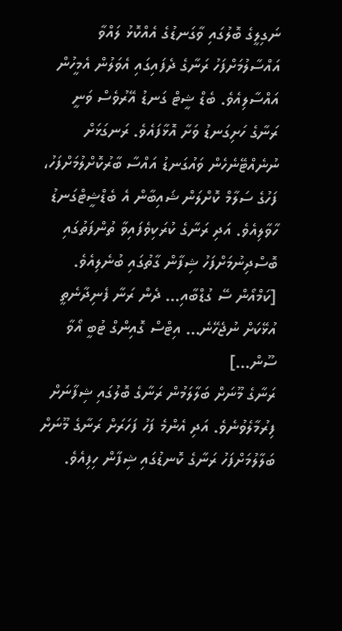ނަގިލީގެ ބޮލުގައި ވާގަނޑުގެ އެއްކޮޅު ލައްވާ އައްސާލުމަށްފަހު ރަނާގެ ދެފައިގައި އެވަލުން އެމީހުން އައްސާލިއެވެ. ބެޑް ޝީޓް ގަނޑު އޭރުވެސް ވަނީ ރަނާގެ ހަށިގަނޑު ވަށާ އޮޅާފައެވެ. ރަނގަޅަށް ނުނެއްޓޭނެހެން ވައުގަނޑު އައްސާ ބާރުކޮށްލުމަށްފަހު، ފަހުގެ ސަލާމް ކޮށްލަން ޝައިބާން އެ ބެޑްޝީޓްގަނޑު ހާވާލިއެވެ. އަދި ރަނާގެ ކުރަކިވެފައިވާ ތުންފަތުގައި ބޮސްދިނުމަށްފަހު ޝިފާން ގާތުގައި ބުނެލިއެވެ. [ކަމްއޯން ސޭ ގުޑްބާއި… ދެން ރަނާ ފެނިދާނެތީ އުޅޭކަށް ނުޖެހޭނެ… އިޓްސް ގޮއިންގް ޓުބީ އޯވާ ސޫން…]
ރަނާގެ މޫނަށް ބަލާލަމުން ރަނާގެ ބޮލުގައި ޝިފާނަށް ފިރުމާލެވުނެވެ. އަދި އެންމެ ފަހު ފަހަރަށް ރަނާގެ މޫނަށް ބަލާލުމަށްފަހު ރަނާގެ ކޮނޑުގައި ޝިފާން ހިފިއެވެ.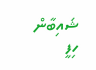ޝައިބާން ހިފީ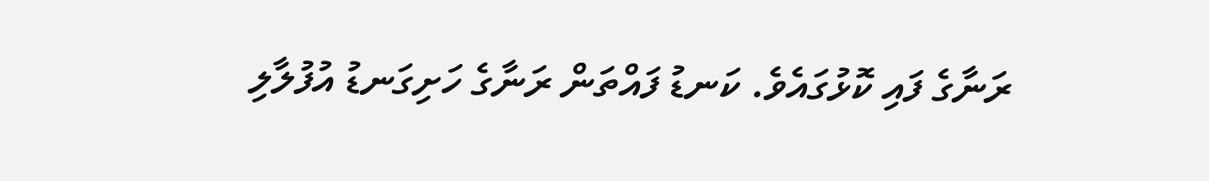ރަނާގެ ފައި ކޮޅުގައެވެ. ކަނޑު ފައްތަން ރަނާގެ ހަށިގަނޑު އުފުލާލި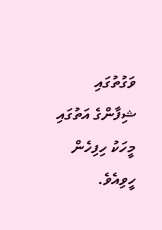ވަގުތުގައި ޝިފާންގެ އަތުގައި މީހަކު ހިފިހެން ހީވިއެވެ.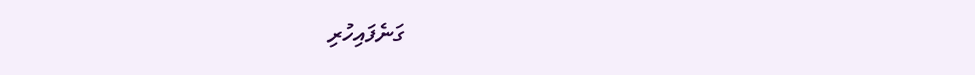ގަނެފައިހުރި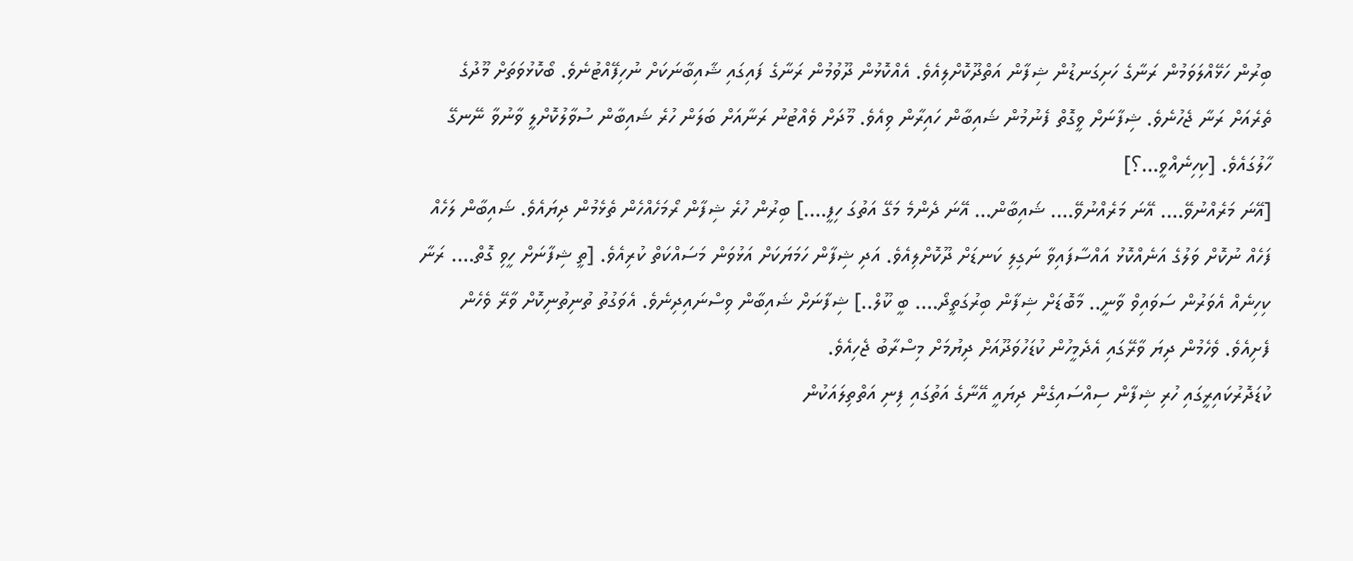ބިރުން ހަޅޭއްލަވަމުން ރަނާގެ ހަށިގަނޑުން ޝިފާން އަތްދޫކޮށްލިއެވެ. އެއްކޮޅުން ދޫވުމުން ރަނާގެ ފައިގައި ޝާއިބާނަކަށް ނުހިފޭއްޓުނެވެ. ބޯކޮޅުވަތަށް މޫދުގެ ތެރެއަށް ރަނާ ޖެހުނެވެ. ޝިފާނަށް ވީގޮތް ފެނުމުން ޝައިބާން ހައިރާން ވިއެވެ. މޫދަށް ވެއްޓުނު ރަނާއަށް ބަލަން ހުރެ ޝައިބާން ސުވާލުކޮށްލީ ވާނުވާ ނޭނގޭ ހާލުގައެވެ. [ކިހިނެއްވީ…؟]
[އޭނަ މަރެއްނުވޭ…. އޭނަ މަރެއްނުވޭ…. ޝައިބާން… އޭނަ ދެންމެ މަގޭ އަތުގަ ހިފީ….] ބިރުން ހުރެ ޝިފާން ރޯމަހެއްހެން ތެޅެމުން ދިޔައެވެ. ޝައިބާން ލަހެއް ފަހެއް ނުކޮށް ވަލުގެ އަނެއްކޮޅު އައްސާފައިވާ ނަގިލި ކަނޑަށް ދޫކޮށްލިއެވެ. އަދި ޝިފާން ހަމަޔަކަށް އަޅުވަން މަސައްކަތް ކުރިއެވެ. [ތީ ޝިފާނަށް ހީވި ގޮތް…. ރަނާ ކިހިނެއް އެވަރުން ސަވައިވް ވާނީ.. މާބޮޑަށް ޝިފާން ބިރުގަތީދޯ…. ބީ ކޫލް..] ޝިފާނަށް ޝައިބާން ވިސްނައިދިނެވެ. އެވަގުތު ތުނިތުނިކޮށް ވާރޭ ވެހެން ފެށިއެވެ. ވެހެމުން ދިޔަ ވާރޭގައި އެދެމީހުން ކުޑަހުވަދޫއަށް ދިޔުމަށް މިސްރާބު ޖެހިއެވެ.
ކުޑަދޮރުކައިރީގައި ހުރި ޝިފާން ސިއްސައިގެން ދިޔައީ އޭނާގެ އަތުގައި ފިނި އަތްތިލައަކުން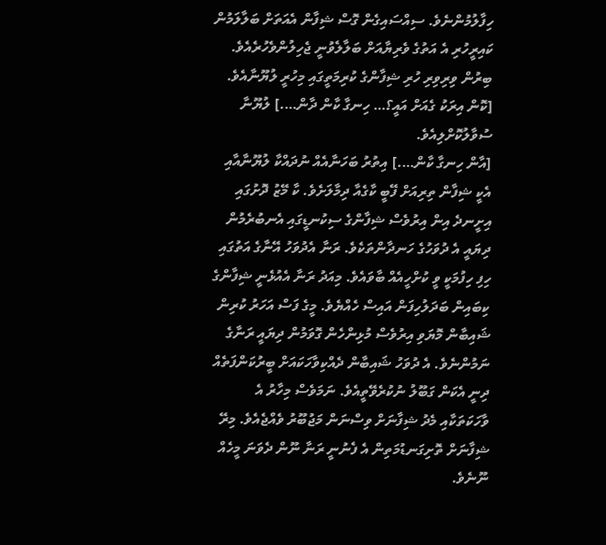ހިފާލުމުންނެވެ. ސިއްސައިގެން ގޮސް ޝިފާން އެއަތަށް ބަލާލަމުން ކައިރީހުރި އެ އަތުގެ ވެރިޔާއަށް ބަލާލެވުނީ ޖެހިލުންވެހުރެއެވެ. ބިރުން ވިރިވިރި ހުރި ޝިފާންގެ ކުރިމަތީގައި މިހުރީ ލުޔޫނާއެވެ. [ކޮން އިރަކު ގެއަށް އައީ؟… ހިނގާ ކާން ދާން….] ލުޔޫނާ ސުވާލުކޮށްލިއެވެ.
[އާން ހިނގާ ކާން….] އިތުރު ބަހަނާއެއް ނުދައްކާ ލުޔޫނާއާއި އެކީ ޝިފާން ތިރިއަށް ފޭބީ ކާގެއާ ދިމާލަށެވެ. ކާ މޭޒު ދޮށުގައި އިށީނދެ އިން އިރުވެސް ޝިފާންގެ ސިކުނޑީގައި އެނބުރެމުން ދިޔައީ އެ ދުވަހުގެ ހަނދާންތަކެވެ. ރަނާ އެދުވަހު އޭނާގެ އަތުގައި ހިފި ހިފުމަކީ ވީ ކުށްހީއެއް ބާވައެވެ. މިއަދު ރަނާ އެއުޅެނީ ޝިފާންގެ ކިބައިން ބަދަލުހިފަން އައިސް ހެއްޔެވެ. މީގެ ފަސް އަހަރު ކުރިން ޝައިބާން މޮޔަވި އިރުވެސް މުޅިންހެން ގޮވަމުން ދިޔައީ ރަނާގެ ނަމުންނެވެ. އެ ދުވަހު ޝައިބާން ދެއްކިވާހަކައަށް ބީރުކަންފަތެއް ދިނީ އެކަން ގަބޫލު ނުކުރެވޭތީއެވެ. ނަމަވެސް މިހާރު އެ ވާހަކަތަކާއި މެދު ޝިފާނަށް ވިސްނަން މަޖުބޫރު ވެއްޖެއެވެ. މިރޭ ޝިފާނަށް ތޮށިގަނޑުމަތިން އެ ފެނުނީ ރަނާ ނޫން ދެވަނަ މީހެއް ނޫނެވެ.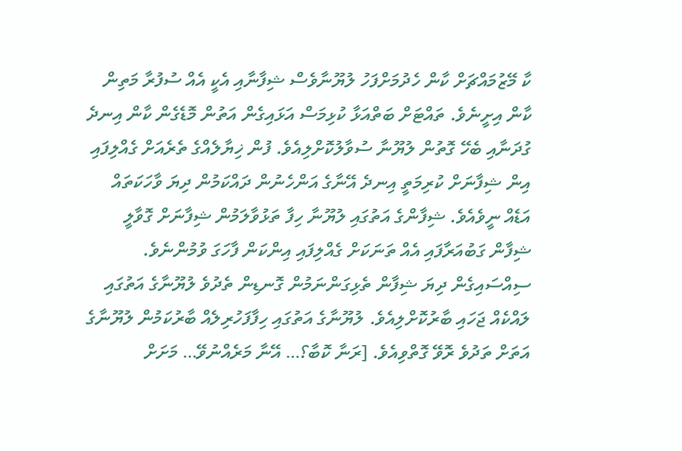ކާ މޭޒުމައްޗަށް ކާން ހެދުމަށްފަހު ލުޔޫނާވެސް ޝިފާނާއި އެކީ އެއް ސުފުރާ މަތިން ކާން އިށީނެވެ. ތައްޓަށް ބަތްއަޅާ ކުޅިމަސް އަޅައިގެން އަތުން މޮޑެގެން ކާން އިނދެ ގުދަނާއި ބެހޭ ގޮތުން ލުޔޫނާ ސުވާލުކޮށްލިއެވެ. ފުން ޚިޔާލެއްގެ ތެރެއަށް ގެއްލިފައި އިން ޝިފާނަށް ކުރިމަތީ އިނދެ އޭނާގެ އަންހެނުން ދައްކަމުން ދިޔަ ވާހަކަތައް އަޑެއް ނީވެއެވެ. ޝިފާންގެ އަތުގައި ލުޔޫނާ ހިފާ ތަޅުވާލަމުން ޝިފާނަށް ގޮވާލީ ޝިފާން ގަބުއަރާފައި އެއް ތަނަކަށް ގެއްލިފައި އިންކަން ފާހަގަ ވުމުންނެވެ.
ސިއްސައިގެން ދިޔަ ޝިފާން ތެޅިގަންނަމުން ގޮނޑިން ތެދުވެ ލުޔޫނާގެ އަތުގައި ލައްކެއް ޖަހައި ބާރުކޮށްލިއެވެ. ލުޔޫނާގެ އަތުގައި ހިފާފަހުރިލެއް ބާރުކަމުން ލުޔޫނާގެ އަތަށް ތަދުވެ ރޮވޭ ގޮތްވިއެވެ. [ރަނާ ކޮބާ؟… އޭނާ މަރެއްނުވޭ… މަށަށް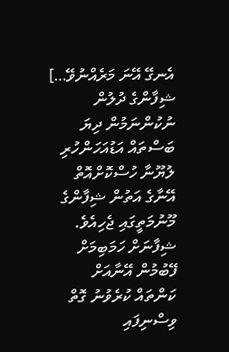އެނގޭ އޭނަ މަރެއްނުވޭ…] ޝިފާންގެ ދުލުން ނުކުންނަމުން ދިޔަ ބަސްތައް އަޑުއަހަންހުރި ލުޔޫނާ ހުސްކޮށްއޮތް އޭނާގެ އަތުން ޝިފާންގެ މޫނުމަތީގައި ޖެހިއެވެ. ޝިފާނަށް ހަމަބިމަށް ފޭބުމުން އޭނާއަށް ކަންތައް ކުރެވުނު ގޮތް ވިސްނިފައި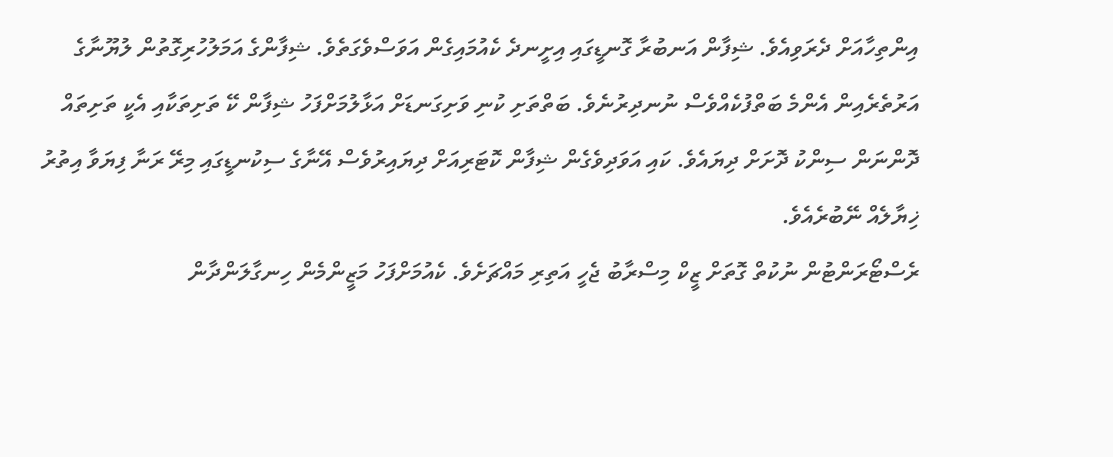އިންތިހާއަށް ދެރަވިއެވެ. ޝިފާން އަނބުރާ ގޮނޑީގައި އިށީނދެ ކެއުމައިގެން އަވަސްވެގަތެވެ. ޝިފާންގެ އަމަލުހުރިގޮތުން ލުޔޫނާގެ އަރުތެރެއިން އެންމެ ބަތްފުކެއްވެސް ނުނދިރުނެވެ. ބަތްތަށި ކުނި ވަށިގަނޑަށް އަޅާލުމަށްފަހު ޝިފާން ކޭ ތަށިތަކާއި އެކީ ތަށިތައް ދޮންނަން ސިންކު ދޮށަށް ދިޔައެވެ. ކައި އަވަދިވެގެން ޝިފާން ކޮޓަރިއަށް ދިޔައިރުވެސް އޭނާގެ ސިކުނޑީގައި މިރޭ ރަނާ ފިޔަވާ އިތުރު ޚިޔާލެއް ނޭބުރެއެވެ.
ރެސްޓޯރަންޓުން ނުކުތް ގޮތަށް ޒީކް މިސްރާބު ޖެހީ އަތިރި މައްޗަށެވެ. ކެއުމަށްފަހު މަޒީންމެން ހިނގާލަންދާން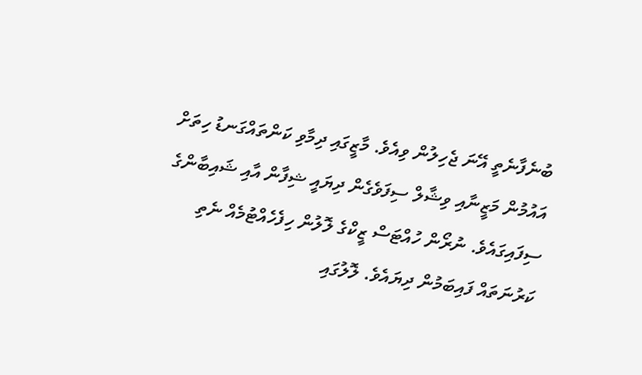ބުނެފާނެތީ އޭނަ ޖެހިލުން ވިއެވެ. މާޒީގައި ދިމާވި ކަންތައްގަނޑު ހިތަށް އައުމުން މަޒީނާއި ވިޝާލް ސިފަވެގެން ދިޔައީ ޝިފާން އާއި ޝައިބާންގެ ސިފައިގައެވެ. ނުރޯން ހުއްޓަސް ޒީކްގެ ލޮލުން ހިފެހެއްޓުމެއް ނެތި ކަރުނަތައް ފައިބަމުން ދިޔައެވެ. ލޮލުގައި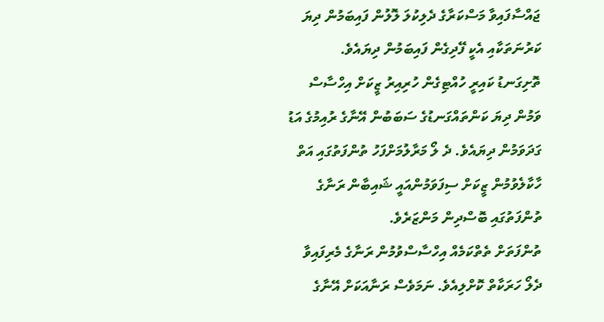ޖައްސާފައިވާ މަސްކަރާގެ ދެލިކުލަ ލޮލުން ފައިބަމުން ދިޔަ ކަރުނަތަކާއި އެކީ ފޭދިގެން ފައިބަމުން ދިޔައެވެ.
ތޮށިގަނޑު ކައިރީ ހުއްޓިގެން ހުރިއިރު ޒީކަށް އިހްސާސް ވަމުން ދިޔަ ކަންތައްގަނޑުގެ ސަބަބުން އޭނާގެ ރުއިމުގެ އަޑު ގަދަވަމުން ދިޔައެވެ. ދެ ލޯ މަރާލުމަށްފަހު ތުންފަތުގައި އަތް ހާކާލެވުމުން ޒީކަށް ސިފަވަމުންއައީ ޝައިބާން ރަނާގެ ތުންފަތުގައި ބޮސްދިން މަންޒަރެވެ.
ތުންފަތަށް ތެތްކަމެއް އިހްސާސްވުމުން ރަނާގެ މެރިފައިވާ ދެލޯ ހަރަކާތް ކޮށްލިއެވެ. ނަމަވެސް ރަނާއަކަށް އޭނާގެ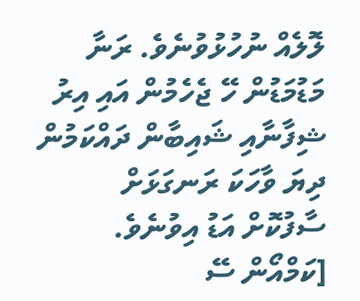ލޮލެއް ނުހުޅުވުނެވެ. ރަނާ މަޑުމަޑުން ހޭ ޖެހެމުން އައި އިރު ޝިފާނާއި ޝައިބާން ދައްކަމުން ދިޔަ ވާހަކަ ރަނގަޅަށް ސާފުކޮށް އަޑު އިވުނެވެ. [ކަމްއޯން ސޭ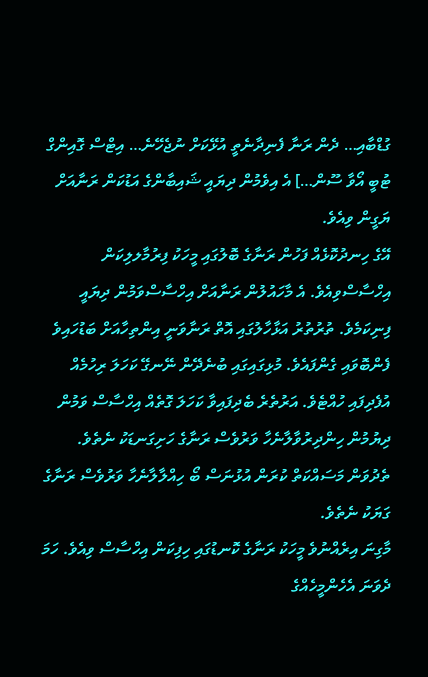ގުޑްބާއި… ދެން ރަނާ ފެނިދާނެތީ އުޅޭކަށް ނުޖެހޭނެ… އިޓްސް ގޮއިންގް ޓުބީ އޯވާ ސޫން…] އެ އިވެމުން ދިޔައީ ޝައިބާންގެ އަޑުކަން ރަނާއަށް ޔަގީން ވިއެވެ.
އޭގެ ހިނދުކޮޅެއް ފަހުން ރަނާގެ ބޮލުގައި މީހަކު ފިރުމާލލިކަން އިހްސާސްވިއެވެ. އެ މާހައުލުން ރަނާއަށް އިހްސާސްވަމުން ދިޔައީ ފިނިކަމެވެ. ތުރުތުރު އަޅާހާލުގައި އޮތް ރަނާވަނީ އިންތިހާއަށް ބަޑުހައިވެ ފެންބޮވައި ގެންފައެވެ. މުޅިގައިގައި ބުނެދޭން ނޭނގޭ ކަހަލަ ރިހުމެއް އުފެދިފައި ހުއްޓެވެ. އަރުތެރެ ބެދިފައިވާ ކަހަލަ ގޮތެއް އިހްސާސް ވަމުން ދިޔުމުން ހިންދިރުވާލާނެހާ ވަރުވެސް ރަނާގެ ހަށިގަނޑަކު ނެތެވެ. ތެދުވަން މަސައްކަތް ކުރަން އުޅުނަސް ބޯ ހިއްލާލާނެހާ ވަރުވެސް ރަނާގެ ގަޔަކު ނެތެވެ.
މާގިނަ އިރެއްނުވެ މީހަކު ރަނާގެ ކޮނޑުގައި ހިފިކަން އިހްސާސް ވިއެވެ. ހަމަ ދެވަނަ އެހެންމީހެއްގެ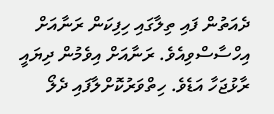ދެއަތުން ފައި ތިލާގައި ހިފިކަން ރަނާއަށް އިހްސާސްވިއެވެ. ރަނާއަށް އިވެމުން ދިޔައީ ރާޅުޖަހާ އަޑެވެ. ހިތްވަރުކޮށްލާފައި ދެލޯ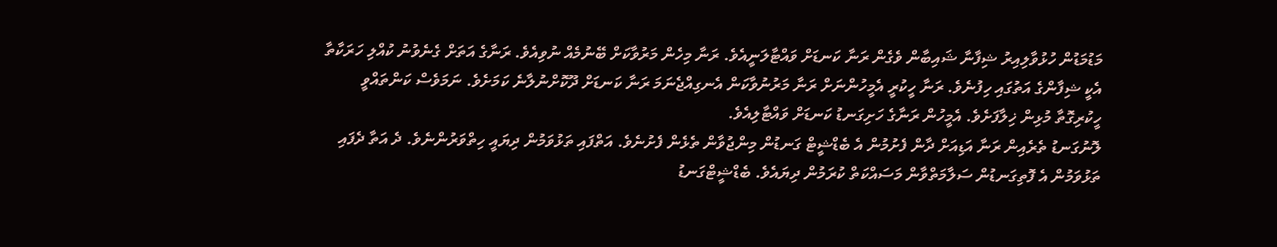މަޑުމަޑުން ހުޅުވާލިއިރު ޝިފާނާ ޝައިބާން ވެގެން ރަނާ ކަނޑަށް ވައްޓާލަނީއެވެ. ރަނާ މިހެން މަރުވާކަށް ބޭނުމެއް ނުވިއެވެ. ރަނާގެ އަތަށް ގެނެވުނު ކުއްލި ހަރަކާތާ އެކީ ޝިފާންގެ އަތުގައި ހިފުނެވެ. ރަނާ ހީކުރީ އެމީހުންނަށް ރަނާ މަރުނުވާކަން އެނގިއްޖެނަމަ ރަނާ ކަނޑަށް ދޫކޮށްނުލާނެ ކަމަށެވެ. ނަމަވެސް ކަންތައްވީ ހީކުރިގޮތާ މުޅިން ޚިލާފަށެވެ. އެމީހުން ރަނާގެ ހަށިގަނޑު ކަނޑަށް ވައްޓާލިއެވެ.
ލޮނުގަނޑު ތެރެއިން ރަނާ އަޑިއަށް ދާން ފެށުމުން އެ ބެޑްޝީޓް ގަނޑުން މިންޖުވާން ތެޅެން ފެށުނެވެ. އަތްފައި ތަޅުވަމުން ދިޔައީ ހިތްވަރުންނެވެ. ދެ އަތާ ދެފައި ތަޅުވަމުން އެ ފޮތިގަނޑުން ސަލާމަތްވާން މަސައްކަތް ކުރަމުން ދިޔައެވެ. ބެޑްޝީޓްގަނޑު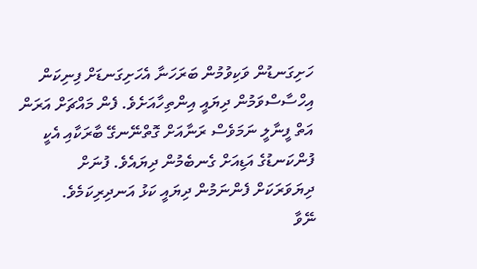ހަށިގަނޑުން ވަކިވުމުން ބަރަހަނާ އެހަށިގަނޑަށް ފިނިކަން އިހްސާސްވަމުން ދިޔައީ އިންތިހާއަށެވެ. ފެން މައްޗަށް އަރަން އަތް ފީނާލީ ނަމަވެސް ރަނާއަށް ގޮތްނޭނގޭ ބާރަކާއި އެކީ ފުންކަނޑުގެ އަޑިއަށް ގެނބެމުން ދިޔައެވެ. ފުނަށް ދިޔަވަރަކަށް ފެންނަމުން ދިޔައީ ކަޅު އަނދިރިކަމެވެ.
ނޭވާ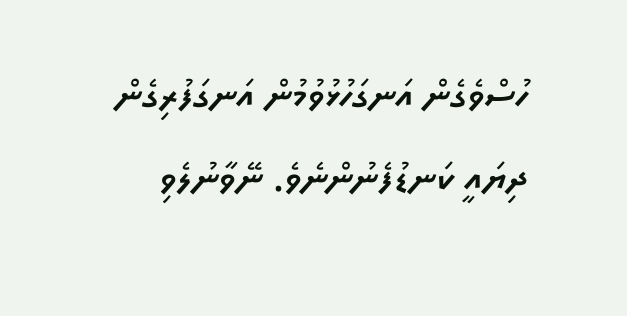ހުސްވެގެން އަނގަހުޅުވުމުން އަނގަފުރިގެން ދިޔައީ ކަނޑުފެނުންނެވެ. ނޭވާނުލެވި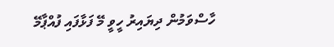ހާސްވަމުން ދިޔައިރު ހީވީ މޭ ފަޅާފައި ފުއްޕާމޭ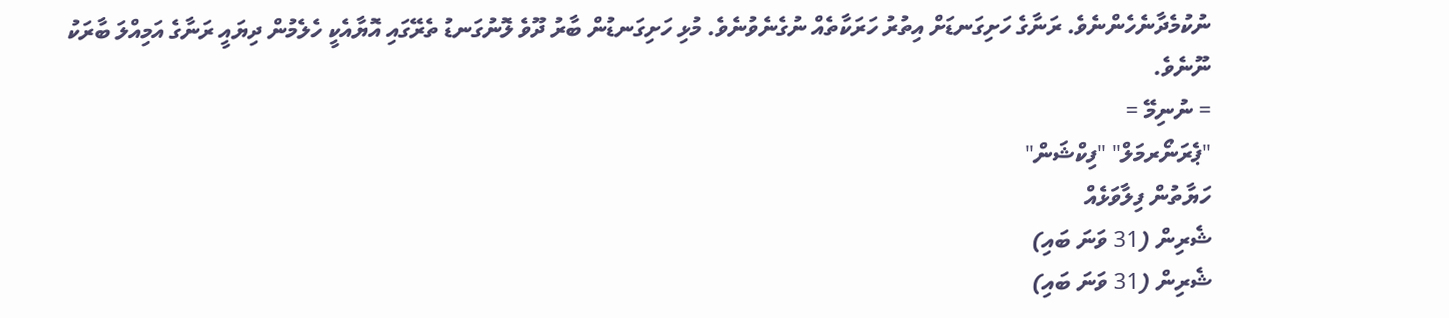ނުކުމެދާނެހެންނެވެ. ރަނާގެ ހަށިގަނޑަށް އިތުރު ހަރަކާތެއް ނުގެނެވުނެވެ. މުޅި ހަށިގަނޑުން ބާރު ދޫވެ ލޮނުގަނޑު ތެރޭގައި އޮޔާއެކީ ހެލެމުން ދިޔައީ ރަނާގެ އަމިއްލަ ބާރަކު ނޫނެވެ.
= ނުނިމޭ =
"ޕެރަނޯރމަލް" "ފިކްޝަން"
ހަޔާތުން ފިލާވަޅެއް
ޝެރިން (31 ވަނަ ބައި)
ޝެރިން (31 ވަނަ ބައި)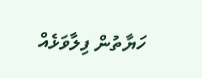ހަޔާތުން ފިލާވަޅެއް